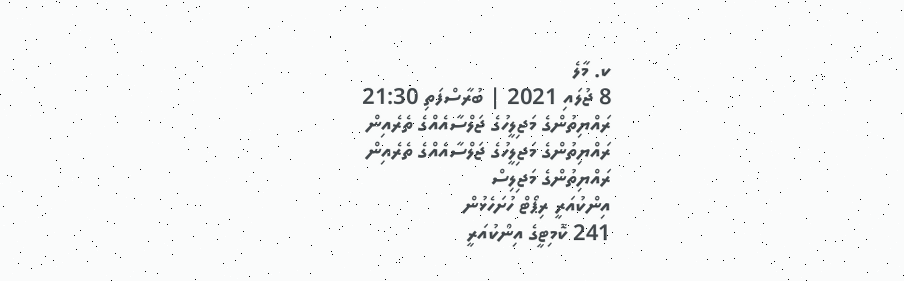ކ. މާލެ
8 ޖުލައި 2021 | ބުރާސްފަތި 21:30
ރައްޔިތުންގެ މަޖިލީހުގެ ޖަލްސާއެއްގެ ތެރެއިން
ރައްޔިތުންގެ މަޖިލީހުގެ ޖަލްސާއެއްގެ ތެރެއިން
ރައްޔިތުންގެ މަޖިލިސް
އިންކުއަރީ ރިޕޯޓް ހުށަހެޅުން
241 ކޮމިޓީގެ އިންކުއަރީ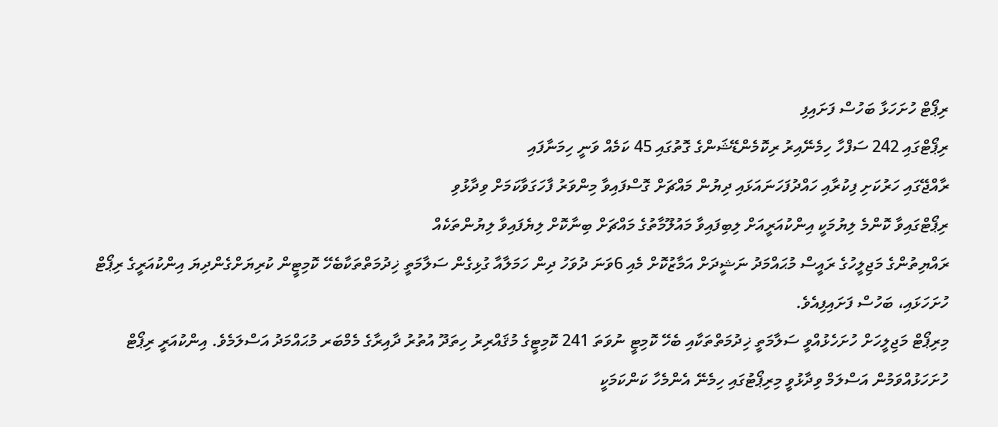ރިޕޯޓް ހުށަހަޅާ ބަހުސް ފަށައިފި
ރިޕޯޓްގައި 242 ސަފްހާ ހިމެނޭއިރު ރިކޮމެންޑޭޝަންގެ ގޮތުގައި 45 ކަމެއް ވަނީ ހިމަނާފައި
ރާއްޖޭގައި ހަރުކަށި ފިކުރާއި ހައްދުފަހަނައަޅައި ދިޔުން މައްޗަށް ގޮސްފައިވާ މިންވަރު ފާހަގަވާކަމަށް ވިދާޅުވި
ރިޕޯޓްގައިވާ ކޮންމެ ލިޔުމަކީ އިންކުއަރީއަށް ލިބިފައިވާ މައުލޫމާތުގެ މައްޗަށް ބިނާކޮށް ލިޔެފައިވާ ލިޔުންތަކެއް
ރައްޔިތުންގެ މަޖިލީހުގެ ރައީސް މުޙައްމަދު ނަޝީދަށް އަމާޒުކޮށް މެއި 6ވަނަ ދުވަހު ދިން ހަމަލާއާ ގުޅިގެން ސަލާމަތީ ޚިދުމަތްތަކާބެހޭ ކޮމިޓީން ކުރިޔަށްގެންދިޔަ އިންކުއަރީގެ ރިޕޯޓް ހުށަހަޅައި، ބަހުސް ފަށައިފިއެވެ.
މިރިޕޯޓް މަޖިލީހަށް ހުށަހެޅުއްވީ ސަލާމަތީ ޚިދުމަތްތަކާއި ބެހޭ ކޮމިޓީ ނުވަތަ 241 ކޮމިޓީގެ މުޤައްރިރު ހިތަދޫ އުތުރު ދާއިރާގެ މެމްބަރ މުޙައްމަދު އަސްލަމެވެ. އިންކުއަރީ ރިޕޯޓް ހުށަހަޅުއްވަމުން އަސްލަމް ވިދާޅުވީ މިރިޕޯޓުގައި ހިމެނޭ އެންމެހާ ކަންކަމަކީ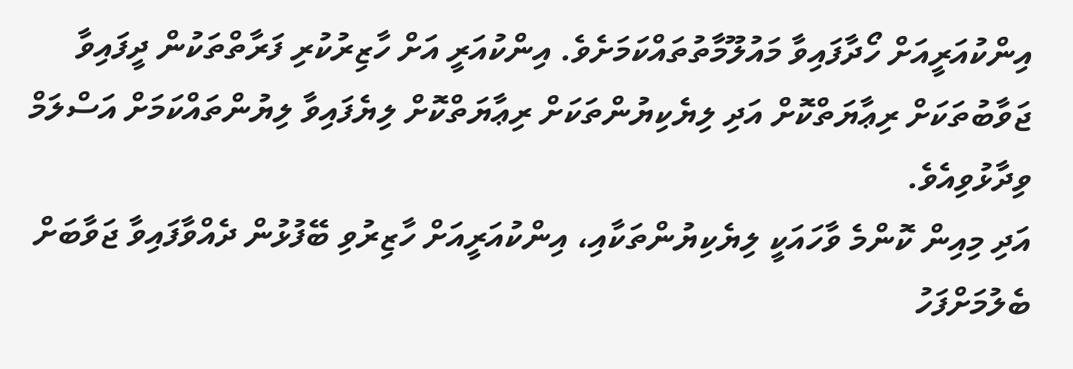އިންކުއަރީއަށް ހޯދާފައިވާ މައުލޫމާތުތައްކަމަށެވެ. އިންކުއަރީ އަށް ހާޒިރުކުރި ފަރާތްތަކުން ދީފައިވާ ޖަވާބުތަކަށް ރިޢާޔަތްކޮށް އަދި ލިޔެކިޔުންތަކަށް ރިޢާޔަތްކޮށް ލިޔެފައިވާ ލިޔުންތައްކަމަށް އަސްލަމް ވިދާޅުވިއެވެ.
އަދި މިއިން ކޮންމެ ވާހައަކީ ލިޔެކިޔުންތަކާއި، އިންކުއަރީއަށް ހާޒިރުވި ބޭފުޅުން ދެއްވާފައިވާ ޖަވާބަށް ބެލުމަށްފަހު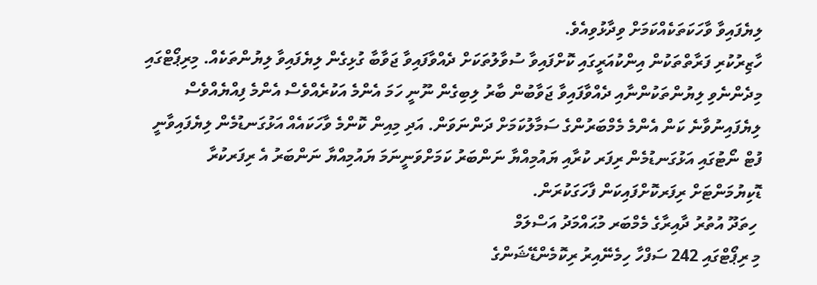ލިޔެފައިވާ ވާހަކަތަކެއްކަމަށް ވިދާޅުވިއެވެ.
ހާޒިރުކުރި ފަރާތްތަކުން އިންކުއަރީގައި ކޮށްފައިވާ ސުވާލުތަކަށް ދެއްވާފައިވާ ޖަވާބާ ގުޅިގެން ލިޔެފައިވާ ލިޔުންތަކެއް. މިރިޕޯޓްގައި މިދެންނެވި ލިޔުންތަކުންނާއި ދެއްވާފައިވާ ޖަވާބުން ބާރު ލިބިގެން ނޫނީ ހަމަ އެންމެ އަކުރެއްވެސް އެންމެ ފިއްޔެއްވެސް ލިޔެފައިނުވާނެ ކަން އެންމެ މެމްބަރުންގެ ސަމާލުކަމަށް ދަންނަވަން. އަދި މިއިން ކޮންމެ ވާހަކައެއް އަޅުގަނޑުމެން ލިޔެފައިވާނީ ފުޓް ނޯޓުގައި އަޅުގަނޑުމެން ރިފަރ ކުރާއި ޔައުމިއްޔާ ނަންބަރު ކަމަށްވަނީނަމަ ޔައުމިއްޔާ ނަންބަރު އެ ރިފަރކުރާ ޑޮކިޔުމަންޓަށް ރިފަރކޮށްފައިކަން ފާހަގަކުރަން.
 ހިތަދޫ އުތުރު ދާއިރާގެ މެމްބަރ މުޙައްމަދު އަސްލަމް
މި ރިޕޯޓްގައި 242 ސަފްހާ ހިމެނޭއިރު ރިކޮމެންޑޭޝަންގެ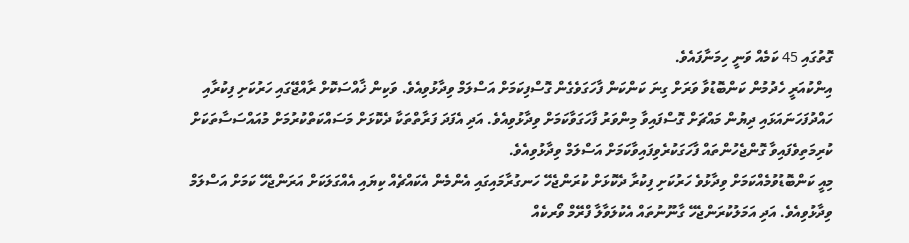ގޮތުގައި 45 ކަމެއް ވަނީ ހިމަނާފައެވެ.
އިންކުއަރީ ހެދުމުން ކަންބޮޑުވާ ވަރަށް ގިނަ ކަންކަން ފާހަގަވެގެން ގޮސްފިކަމަށް އަސްލަމް ވިދާޅުވިއެވެ. ވަކިން ޚާއްސަކޮށް ރާއްޖޭގައި ހަރުކަށި ފިކުރާއި ހައްދުފަހަނައަޅައި ދިޔުން މައްޗަށް ގޮސްފައިވާ މިންވަރު ފާހަގަވާކަމަށް ވިދާޅުވިއެވެ. އަދި އެފަދަ ފަރާތްތަކާ ދެކޮޅަށް މަސައްކަތްކުރުމަށް މުއައްސަސާތަކަށް ކުރިމަތިވެފައިވާ ގޮންޖެހުންތައް ފާހަގަކުރެވިފައިވާކަމަށް އަސްލަމް ވިދާޅުވިއެވެ.
މިއީ ކަންބޮޑުވުމެއްކަމަށް ވިދާޅުވެ ހަރުކަށި ފިކުރާ ދެކޮޅަށް ކުރަންޖެހޭ ހަނގުރާމައިގައި އެންމެން އެކައްޗެއް ކިޔައި އެއްގަލަކަށް އަރަންޖެހޭ ކަމަށް އަސްލަމް ވިދާޅުވިއެވެ. އަދި އަމަލުކުރަންޖެހޭ ގާނޫނުތައް އެކުލަވާލާ ފްރޭމް ވޯރކެއް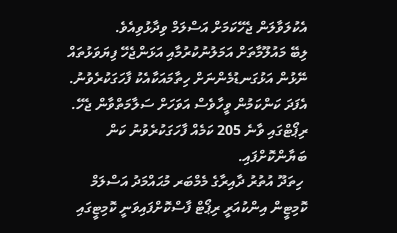އެކުލަވާލަން ޖެހޭކަމަށް އަސްލަމް ވިދާޅުވިއެވެ.
ލިބޭ މައުލޫމާތަށް އަމަލުނުކުރުމާއި އަޅަންޖެހޭ ފިޔަވަޅުތައް ނޭޅުން އަޅުގަނޑުމެންނަށް ހިތާމައަކާއެކު ފާހަގަކުރެވުނު. އެފަދަ ކަންކަމުން ވީހާވެސް އަވަހަށް ސަލާމަތްވާން ޖެހޭ. ރިޕޯޓްގައި ވާނެ 205 ކަމެއް ފާހަގަކުރެވުނު ކަން ބަޔާންކޮށްފައި.
 ހިތަދޫ އުތުރު ދާއިރާގެ މެމްބަރ މުޙައްމަދު އަސްލަމް
ކޮމިޓީން އިންކުއަރީ ރިޕޯޓް ފާސްކޮށްފައިވަނީ ކޮމިޓީގައި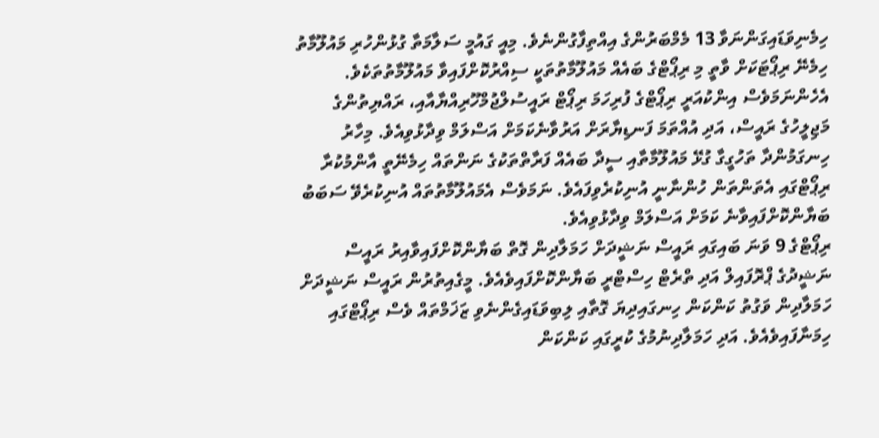ހިމެނިވަޑައިގަންނަވާ 13 މެމްބަރުންގެ އިއްތިފާގުންނެވެ. މިއީ ގައުމީ ސަލާމަތާ ގުޅުންހުރި މައުލޫމާތު ހިމެނޭ ރިޕޯޓަކަށް ވާތީ މި ރިޕޯޓްގެ ބައެއް މައުލޫމާތުތަކީ ސިއްރުކޮށްފައިވާ މައުލޫމާތުތަކެވެ. އެހެންނަމަވެސް އިންކުއަރީ ރިޕޯޓްގެ ފުރިހަމަ ރިޕޯޓް ރައީސުލްޖުމްހޫރިއްޔާއާއި، ރައްޔިތުންގެ މަޖިލީހުގެ ރައީސް، އަދި އުއްތަމަ ފަނޑިޔާރަށް އަރުވާނެކަމަށް އަސްލަމް ވިދާޅުވިއެވެ. މިހާރު ހިނގަމުންދާ ތަހުގީގާ ގުޅޭ މައުލޫމާތާއި ސީދާ ބައެއް ފަރާތްތަކުގެ ނަންތައް ހިމެނޭތީ އާންމުކުރާ ރިޕޯޓްގައި އެތަންތަން ހުންނާނީ އުނިކުރެވިފައެވެ. ނަމަވެސް އެމައުލޫމާތުތައް އުނިކުރެވޭ ސަބަބު ބަޔާންކޮށްފައިވާނެ ކަމަށް އަސްލަމް ވިދާޅުވިއެވެ.
ރިޕޯޓްގެ 9 ވަނަ ބައިގައި ރައީސް ނަޝީދަށް ހަމަލާދިން ގޮތް ބަޔާންކޮށްފައިވާއިރު ރައީސް ނަޝީދުގެ ޕްރޮފައިލް އަދި ތްރެޓް ހިސްޓްރީ ބަޔާންކޮށްފައިވެއެވެ. މީގެއިތުރުން ރައީސް ނަޝީދަށް ހަމަލާދިން ވަގުތު ކަންކަން ހިނގައިދިޔަ ގޮތާއި ލިބިވަޑައިގެންނެވި ޒަޚަމްތައް ވެސް ރިޕޯޓްގައި ހިމަނާފައިވެއެވެ. އަދި ހަމަލާދިނުމުގެ ކުރީގައި ކަންކަން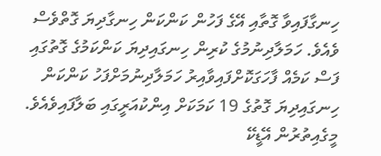ހިނގާފައިވާ ގޮތާއި އޭގެ ފަހުން ކަންކަން ހިނގާދިޔަ ގޮތްވެސް ވެއެވެ. ހަމަލާދިނުމުގެ ކުރިން ހިނގައިދިޔަ ކަންކަމުގެ ގޮތުގައި ފަސް ކަމެއް ފާހަގަކޮށްފައިވާއިރު ހަމަލާދިނުމަށްފަހު ކަންކަން ހިނގައިދިޔަ ގޮތުގެ 19 ކަމަކަށް އިންކުއަރީގައި ބަލާފައިވެއެވެ.
މީގެއިތުރުން އޭޑީކޭ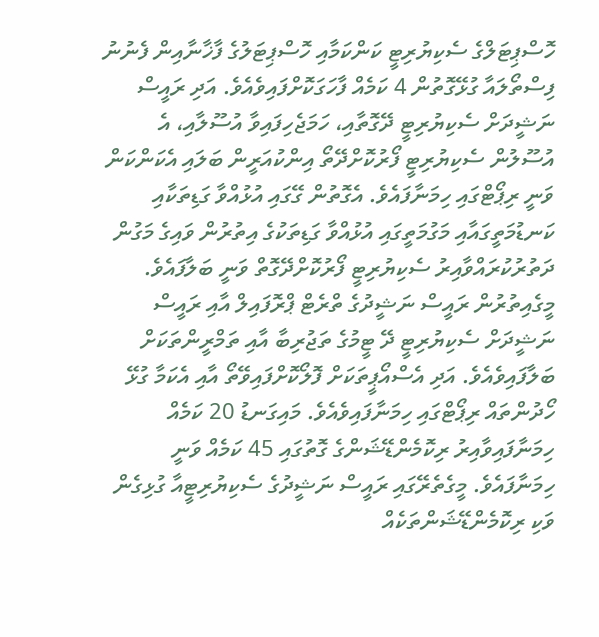ހޮސްޕިޓަލްގެ ސެކިޔުރިޓީ ކަންކަމާއި ހޮސްޕިޓަލުގެ ފާޚާނާއިން ފެނުނު ފިސްތޯލައާ ގުޅޭގޮތުން 4 ކަމެއް ފާހަގަކޮށްފައިވެއެވެ. އަދި ރައީސް ނަޝީދަށް ސެކިޔުރިޓީ ދޭގޮތާއި، ހަމަޖެހިފައިވާ އުސޫލާއި، އެ އުސޫލުން ސެކިޔުރިޓީ ފޯރުކޮށްދޭތޯ އިންކުއަރީން ބަލައި އެކަންކަން ވަނީ ރިޕޯޓްގައި ހިމަނާފައެވެ. އެގޮތުން ގޭގައި އުޅުއްވާ ގަޑިތަކާއި ކަނޑުމަތީގައާއި މަގުމަތީގައި އުޅުއްވާ ގަޑިތަކުގެ އިތުރުން ވައިގެ މަގުން ދަތުރުކުރައްވާއިރު ސެކިޔުރިޓީ ފޯރުކޮށްދޭގޮތް ވަނީ ބަލާފައެވެ. މީގެއިތުރުން ރައީސް ނަޝީދުގެ ތްރެޓް ޕްރޮފައިލް އާއި ރައީސް ނަޝީދަށް ސެކިޔުރިޓީ ދޭ ޓީމުގެ ތަޖުރިބާ އާއި ތަމްރީންތަކަށް ބަލާފައިވެއެވެ. އަދި އެސްއޯޕީތަކަށް ފޮލޯކޮށްފައިވޭތޯ އާއި އެކަމާ ގުޅޭ ހޯދުންތައް ރިޕޯޓްގައި ހިމަނާފައިވެއެވެ. މައިގަނޑު 20 ކަމެއް ހިމަނާފައިވާއިރު ރިކޮމެންޑޭޝަންގެ ގޮތުގައި 45 ކަމެއް ވަނީ ހިމަނާފައެވެ. މީގެތެރޭގައި ރައީސް ނަޝީދުގެ ސެކިޔުރިޓީއާ ގުޅިގެން ވަކި ރިކޮމެންޑޭޝަންތަކެއް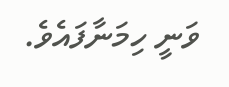ވަނީ ހިމަނާފައެވެ.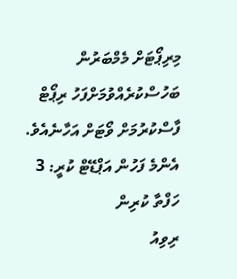މިރިޕޯޓަށް މެމްބަރުން ބަހުސްކުރެއްވުމަށްފަހު ރިޕޯޓް ފާސްކުރުމަށް ވޯޓަށް އަހާނެއެވެ.
އެންމެ ފަހުން އަޕްޑޭޓް ކުރީ: 3 ހަފްތާ ކުރިން
ރިވިއު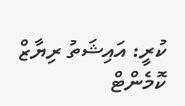ކުރީ: އައިޝަތު ރިޔާޒް
ކޮމެންޓް